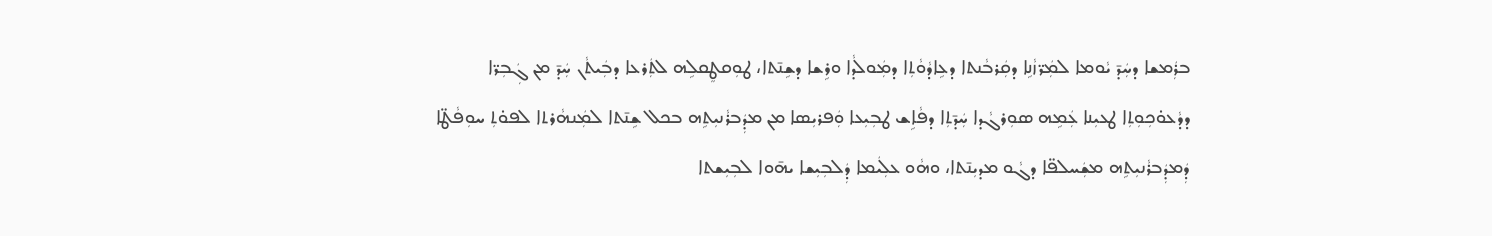ܒܪܲܡܫܐ ܕܚܲܕ̄ ܝܵܘܡܐ ܠܡܲܪ̈ܙܵܢܹܐ ܕܩܲܪܒܵܢܬܐ ܕܥܹܐܕܵܘܵܬܼܐ ܕܡܲܘܠܵܕܐ ܘܪܹܫܐ ܕܫܹܢ̄ܬܐ، ܛܘܼܩܛܸܩܠܹܗ ܠܬܲܪܥܐ ܕܒܲܝܬܵܢ ܚܲܕ̄ ܡܢ ܓܲܒܼܪ̈ܐ ܕܕܵܥܘ̇ܟܼܘܼܬܼܐ ܛܥܝܼܢܐ ܥܲܡܹܗ ܣܘܼܪܓܵܕܐ ܚܲܕ̄ܬܼܐ ܕܦܵܐܹܫ ܛܒܼܝܼܥܐ ܘܲܦܪܝܼܣܐ ܡܢ ܡܕܲܒܪܵܢܝܼܬܹܗ ܒܟܠ ܫܹܢ̄ܬܐ ܠܡܲܢܗܵܪܬܐ ܠܦܘ̇ܬܼ ܚܘܼܦܵܛ̈ܐ ܕܲܡܕܲܒܪܵܢܝܼܬܹܗ ܡܫܲܚܠܦ̈ܐ ܕܓܵܘ ܡܕܝܼܢ̄ܬܐ، ܘܗܵܘ ܥܠܲܝܡܐ ܕܲܠܒܼܝܼܫܐ ܝܗ̄ܘܐ ܠܒܼܝܼܫܬܐ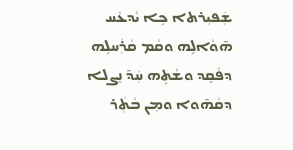ܫܲܦܝܼܪܬܐ ܟܹܐ ܝܵܕܥܵܚ ܗ̄ܘܵܐܠܹܗ ܘܩܵܡ ܩܵܪܲܚܠܹܗ ܕܦܵܩܸܕ ܘܫܵܬܹܗ ܚܲܕ̄ ܢܸܨܠܐ ܕܩܵܗ̄ܘܐ ܘܡܼܢ ܒܵܬܲܪ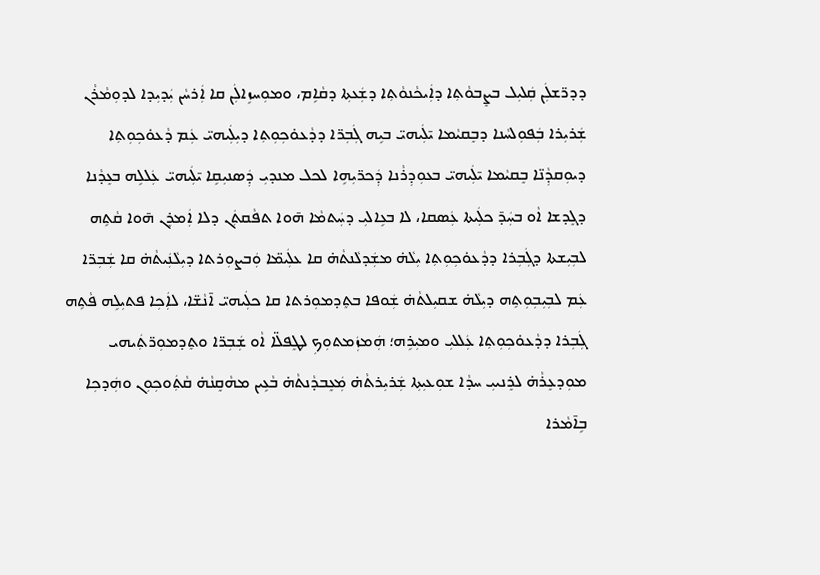ܕܕܪ̈ܫܠܲܢ ܩܲܠܝܼܠ ܒܨܸܒܘܵܬܼܐ ܕܐܲܝܟܵܢܘܵܬܼܐ ܕܫܲܥܬܼܐ ܕܩܵܐܹܡ، ܘܡܘܼܚܙܹܐܠܲܢ ܩܐ ܐܲܪܚܵܢ ܝܲܕܝܼܕܐ ܠܕܘܼܡܵܪܵܢ ܫܲܪܝܼܪܐ ܒܲܦܘܼܠܚܵܢܐ ܕܒܸܩܝܵܡܐ ܝ̄ܠܲܝܗܝ̈ ܒܝܹܗ ܓܲܒܼܪ̈ܐ ܕܕܵܥܘ̇ܟܼܘܼܬܼܐ ܕܝܼܠܲܝܗܝ̈ ܥܲܡ ܕܵܥܘ̇ܟܼܘܼܬܼܐ ܕܝܘܼܩܕܼܵܢ̈ܐ ܒܸܩܝܵܡܐ ܝ̄ܠܲܝܗܝ̈ ܒܥܘܼܕܼܪܵܢܐ ܕܲܟܪ̈ܝܼܗܹܐ ܠܟܠ ܡܢܕܝܼ ܕܲܣܢܝܼܩܹܐ ܝ̄ܠܲܝܗܝ̈ ܥܲܠܠܹܗ ܒܥܸܕܵܢܐ ܕܓܸܕܫܐ ܐܵܘ ܒܚܲܕ̄ ܟܠܲܝܬܐ ܥܲܣܩܐ، ܠܐ ܒܥܹܐܠܝܼ ܕܚܲܬܡܵܐ ܗ̄ܘܐ ܬܦܵܩܬܲܢ ܕܠܐ ܐܲܡܪܸܢ ܗ̄ܘܐ ܩܵܬܹܗ ܠܒܼܝܼܫܬܐ ܕܓܲܒܼܪܐ ܕܕܵܥܘ̇ܟܼܘܼܬܼܐ ܝܼܠܵܗ̇ ܡܫܲܕܠܵܢܬܵܗ̇ ܩܐ ܥܠܲܝܡ̈ܐ ܘܲܒܨܘܼܪܬܐ ܕܝܼܠܵܢܲܝܬܵܗ̇ ܩܐ ܫܲܒܼܪ̈ܐ ܥܲܡ ܠܒܼܝܼܒܼܘܼܬܹܗ ܕܝܼܠܵܗ̇ ܫܩܝܼܠܬܵܗ̇ ܫܲܘܦܐ ܒܬܸܕܡܘܼܪܬܐ ܩܐ ܟܠܲܝܗܝ̈ ܐ̄ܢܵܫ̈ܐ، ܠܐܲܟܼܐ ܦܬܝܼܠܹܗ ܦܵܬܹܗ ܓܲܒܼܪܐ ܕܕܵܥܘ̇ܟܼܘܼܬܼܐ ܥܲܠܠܝܼ ܘܡܝܼܪܹܗ؛ ܗܲܡܙܲܡܬܘܼܟܼ ܠܛܸܦܠ̈ܐ ܐܵܘ ܫܲܒܼܪ̈ܐ ܘܬܸܕܡܘܼܪ̈ܬܲܝܗܝ ܡܘܼܕܥܸܪܵܗ̇ ܠܪܸܢܝܝܼ ܚܕܵܐ ܫܘܼܥܝܼܬܼܐ ܫܲܪܝܼܪܬܵܗ̇ ܡܲܥܸܒܕܵܢܬܵܗ̇ ܒܵܥܹܝܢ ܡܗܵܩܸܢܵܗ̇ ܩܵܬܲܘܟܼܘܼܢ ܘܗܲܕܟܼܐ ܒܹܐ̄ܡܵܪܐ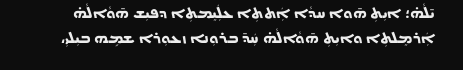ܝ̄ܠܵܗ̇؛ ܐܝܼܬܼ ܗ̄ܘܐ ܚܕܵܐ ܐܲܬܬܼܐ ܥܠܲܝܸܡܬܼܐ ܕܦܝܼܫ ܗ̄ܘܵܐܠܵܗ̇ ܐܲܪܡܸܠܬܼܐ ܘܐܝܼܬܼ ܗ̄ܘܵܐܠܵܗ̇ ܚܲܕ̄ ܒܪܘܼܢܐ ܙܥܘܼܪܐ ܫܡܹܗ ܒܝܼܠܝܼ،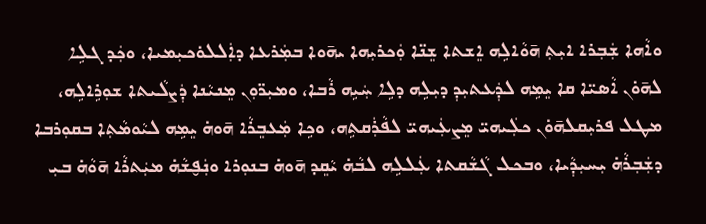ܘܐܵܗܐ ܫܲܒܼܪܐ ܐܝܼܬܼ ܗ̄ܘܵܐܠܹܗ ܐܸܫܬܐ ܫܸܢ̈ܐ ܘܲܟܪܝܼܗܐ ܝܗ̄ܘܐ ܒܡܲܪܥܐ ܕܐܲܠܠܘ̇ܟܝܼܡܝܐ، ܘܟܲܕ ܓܠܹܐ ܠܗ̄ܘ̇ܢ ܐܵܣܝ̈ܐ ܩܐ ܝܸܡܹܗ ܠܕܲܥܬܝܼܕܼ ܕܝܼܠܹܗ ܕܠܹܐ ܚܲܝܹܗ ܪܵܒܐ، ܘܡܝܼܪ̈ܘܼܢ ܡܸܢܝܵܢܐ ܕܲܨܠܵܝܬܐ ܫܘܼܪܹܐܠܹܗ، ܡܛܠ ܦܪܝܼܩܠܗ̄ܘ̇ܢ ܟܠܲܝܗܝ̈ ܡܸܨܥܲܝܗܝ̈ ܠܦܵܪܲܩܬܹܗ، ܘܟܹܐ ܡܲܥܒܸܪܵܐ ܗ̄ܘܗ̇ ܝܸܡܹܗ ܠܝܵܘܡܵܬܼܐ ܒܩܘܼܪܒܐ ܕܫܲܒܼܪܵܗ̇ ܝܼܚܝܼܕܼܵܝܐ، ܘܒܟܠ ܓܵܫܵܩܬܐ ܥܲܠܠܹܗ ܠܒܵܗ̇ ܝܵܩܸܕ ܗ̄ܘܗ̇ ܒܢܘܼܪܐ ܘܢܲܦ̮ܫܵܗ̇ ܡܝܲܬܪܵܐ ܗ̄ܘܵܗ̇ ܒܝܼ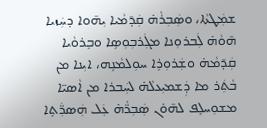ܫܡܲܛܬܵܐ، ܘܣܲܒܼܪܵܗ̇ ܩܲܕ̄ܡܵܝܐ ܝܼܗ̄ܘܐ ܕܚܲܙܝܐ ܗ̄ܘܵܗ̇ ܠܲܒܪܘܼܢܐ ܡܓܲܪܒܼܘܼܣܹܐ ܘܒܸܪܘܵܝܐ ܩܲܕ̄ܡܵܗ̇ ܘܫܲܪܘܼܪܹܐ ܚܘܼܠܡܵܢܹܗ، ܐܝܼܢܐ ܡܢ ܒܵܬܲܪ ܡܐ ܕܲܫܡܝܼܥܠܵܗ̇ ܠܚܲܒܪܐ ܡܢ ܐܵܣܝ̈ܐ ܡܫܘܼܚܠܸܦ ܠܗ̄ܘ̇ܢ ܣܲܒܼܪ̈ܵܗ̇ ܥܲܠ ܗܲܣܪ̈ܲܬܹܐ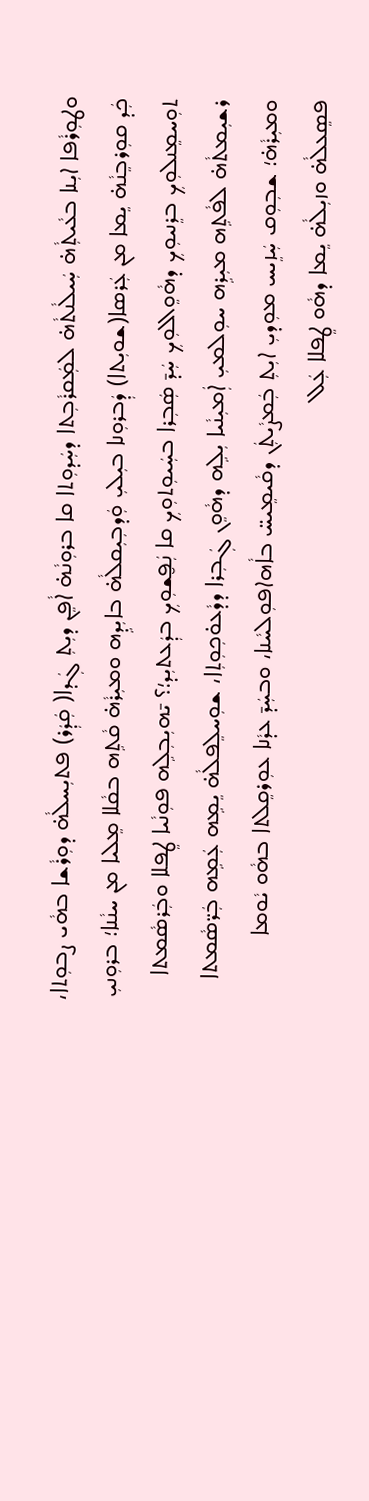ܘܛܘܼܪܵܦܐ ܐܝܼܢܐ ܒܥܵܝܬܼܵܗ̇ ܚܲܝܠܵܢܬܵܗ̇ ܠܡܲܩܪܵܒܼܬܐ ܕܚܲܕܘܼܬܐ ܩܐ ܒܪܘܼܢܵܗ̇ ܐܵܦܸܢ ܕܝܼܬܼ ܓܲܕܐ( ܩܲܕܲܪ) ܦܬܝܼܚܠܵܗ̇ ܕܘܼܪܵܫܐ ܒܗܵܝ ܨܒܘܼܬܐ، ܟܲܕ ܩܘܼܪܒܸܢܵܗ̇ ܝܸܡܐ ܡܢ ܥܲܪܣܐ(ܫܘܝܼܬܐ) ܕܲܒܪܘܼܢܐ ܒܝܼܠܝܼ ܘܲܕܒܼܝܼܩܠܵܗ̇ ܒܐܝܼܕܹܗ ܘܡܝܼܪܵܗ̇ ܩܵܬܹܗ ܒܩܵܠܐ ܡܸܠܝܐ ܡܢ ܚܢܵܢܐ؛ ܒܪܘܼܢܝܼ ܬܘܼܚܡܸܢܠܘܼܟܼ ܒܪܸܢܝܘܼܟܼ ܕܗܵܘܸܐܠܘܼܟܼ ܚܲܕ̄ ܣܲܒܼܪܐ ܒܚܲܝܘܼܬܘܼܟܼ ܩܐ ܢܲܦ̮ܫܘܼܟܼ ܒܕܲܥܬܝܼܕ؛؟ ܝ̄ܗܝܼܒܼܠܹܗ ܦܘܼܢܵܝܐ ܛܸܦܠܐ ܘܒܲܪܣܵܡܬܐ ܪܫܝܼܡܬܵܗ̇ ܠܦܵܬܹܗ ܡܝܼܪܹܗ ܚܘܼܠܡܝܼ ܐܲܡܝܼܢܵܝܐ ܝܼܠܹܗ ܕܗܵܘܸܢ ܓܲܒܼܪܐ ܕܕܵܥܘ̇ܟܼܘܼܬܼܐ، ܫܘܼܚܠܸܦܠܵܗ̇ ܝܸܡܹܗ ܥܲܡܹܗ ܒܲܪ̈ܣܵܡܬܐ ܘܡܝܼܪܵܗ̇؛ ܫܒܼܘܼܩ ܚܲܙܸܝܚ ܡܘܼܕܝܼ ܐܝܼܬܼ ܒܲܡܨܵܝܬܲܢ ܕܩܵܝܡܸܝܚ̈ ܒܐܵܗܐܦܘܼܠܚܵܢܐ، ܘܒܚܲܕ̄ ܥܕܵܢܐ ܥܘܼܪܩܸܠܬܐ ܒܗܵܘ ܝܵܘܡܐ ܦܣܸܥܠܵܗ̇ ܘܙܝܼܠܵܗ̇ ܝܸܡܐ ܕܗܵܘ ܛܸܦܠܐ ܥܲܠ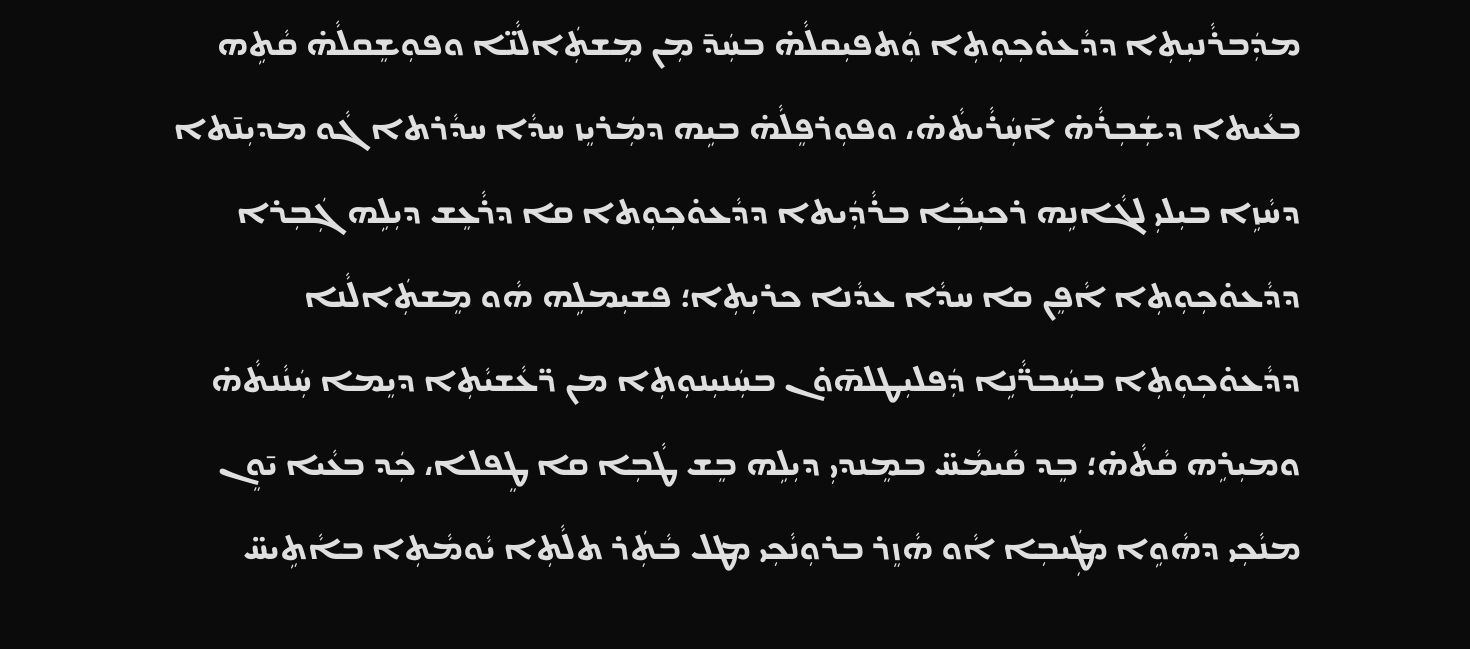ܡܕܲܒܪܵܢܝܼܬܼܐ ܕܕܵܥܘ̇ܟܼܘܼܬܼܐ ܘܲܬܦܝܼܩܠܵܗ̇ ܒܚܲܕ̄ ܡܼܢ ܡܸܫܬܲܐܠܵܢ̈ܐ ܘܦܘܼܫܸܩܠܵܗ̇ ܩܵܬܹܗ ܒܥܵܝܬܐ ܕܫܲܒܼܪܵܗ̇ ܐ̄ܚܲܪܵܝܬܵܗ̇، ܘܦܘܼܪܦܸܠܵܗ̇ ܒܝܹܗ ܕܡܲܪܝܸܙ ܚܕܵܐ ܚܕܵܪܬܐ ܓܵܘ ܡܕܝܼܢ̄ܬܐ ܕܚܵܙܹܐ ܒܝܼܠܝܼ ܠܓܵܐܢܹܗ ܪܟܝܼܒܼܵܐ ܒܪܵܕܲܝܬܐ ܕܕܵܥܘ̇ܟܼܘܼܬܐ ܩܐ ܕܪܵܥܸܫ ܕܝܼܠܹܗ ܓܲܒܼܪܐ ܕܕܵܥܘ̇ܟܼܘܼܬܼܐ ܐܵܦܸܢ ܩܐ ܚܕܵܐ ܥܕܵܢܐ ܟܪܝܼܬܼܐ؛ ܦܫܝܼܡܠܹܗ ܗܵܘ ܡܸܫܬܲܐܠܵܢܐ ܕܕܵܥܘ̇ܟܼܘܼܬܼܐ ܒܚܲܒܪ̈ܵܢܹܐ ܕܲܦܠܝܼܛܠܗ̄ܘ̇ܢ ܒܚܲܢܝܼܢܘܼܬܼܐ ܡܢ ܪ̈ܥܵܫܝܵܬܼܐ ܕܝܸܡܐ ܚܲܢܵܢܬܵܗ̇ ܘܡܝܼܪܹܗ ܩܵܬܵܗ̇؛ ܒܸܕ ܩܵܝܡܵܚ̈ ܒܡܸܢܕܝܼ ܕܝܼܠܹܗ ܒܸܫ ܛܵܒܼܐ ܩܐ ܛܸܦܠܐ، ܟܲܕ ܒܥܵܝܐ ܝ̄ܘܸܢ ܡܢܵܟܼܝ ܕܗܵܘܹܐ ܡܛܲܝܒܼܐ ܐܵܘ ܗܵܙܸܪ ܒܪܘܼܢܵܟܼܝ ܡܛܠ ܒܵܬܲܪ ܬܠܵܬܼܐ ܝܵܘܡܵܬܼܐ ܒܐܵܬܹܝܚ̈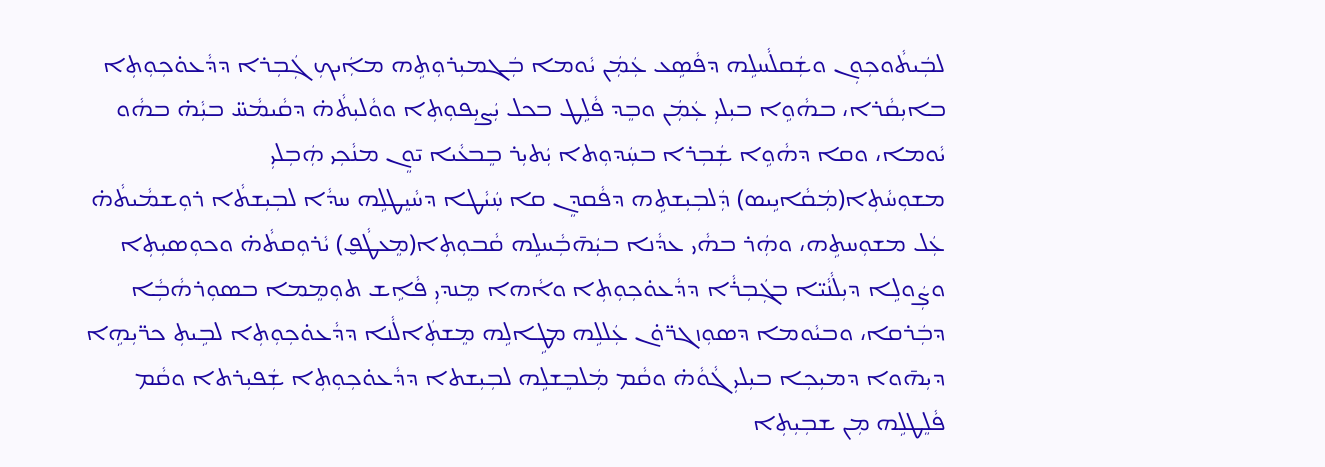ܠܒܲܝܬܵܘܟܼܘܼܢ ܘܫܲܩܠܵܚܠܹܗ ܕܦܵܣܹܥ ܥܲܡܲܢ ܝܵܘܡܐ ܒܲܓܡܝܼܪܘܼܬܹܗ ܡܐܲܝܟܼ ܓܲܒܼܪܐ ܕܕܵܥܘ̇ܟܼܘܼܬܼܐ ܒܐܝܼܩܵܪܐ، ܒܗܵܘܹܐ ܒܝܼܠܝܼ ܥܲܡܲܢ ܘܒܸܕ ܦܵܠܹܛ ܒܟܠ ܝܲܨܝܼܦܘܼܬܼܐ ܘܘܵܠܝܼܬܵܗ̇ ܕܩܵܝܡܵܚ̈ ܒܝܼܵܗ̇ ܒܗܵܘ ܝܵܘܡܐ، ܘܩܐ ܕܗܵܘܹܐ ܫܲܒܼܪܐ ܒܚܲܕܘܼܬܐ ܝܲܬܝܼܪ ܒܸܒܥܵܝܐ ܝ̄ܘܸܢ ܡܢܵܟܼܝ ܗܲܒܼܠܝܼ ܡܫܘܼܚܵܬܼܐ(ܡܲܩܵܐܝܹܝܣ) ܕܲܠܒܼܝܼܫܬܹܗ ܕܦܵܩܕܸܢ ܩܐ ܚܲܝܵܛܐ ܕܚܵܝܸܛܠܹܗ ܚܕܵܐ ܠܒܼܝܼܫܬܵܐ ܪܘܼܫܡܵܝܬܵܗ̇ ܥܲܠ ܡܫܘܼܚܬܹܗ، ܘܗܲܪ ܒܗܵܝ ܥܕܵܢܐ ܒܝܲܗ̄ܒܼܵܚܠܹܗ ܩܵܒܘܼܬܼܐ(ܡܸܥܛܵܦ̮) ܝܵܪܘܼܩܬܵܗ̇ ܘܟܘܼܣܝܼܬܼܐ ܘܨܲܘܠܹܐ ܕܝܼܠܵܢܵܝ̈ܐ ܒܓܲܒܼܪܵܐ ܕܕܵܥܘ̇ܟܼܘܼܬܼܐ ܘܐܵܗܐ ܡܸܢܕܝܼ ܦܵܐܹܫ ܬܘܼܡܸܡܐ ܒܣܘܼܪܗܵܒܼܵܐ ܕܒܲܪܩܐ، ܘܒܝܵܘܡܐ ܕܣܘܼܙܓܪ̈ܘ̇ܢ ܥܲܠܠܹܗ ܡܛܹܐܠܹܗ ܡܸܫܬܲܐܠܵܢܐ ܕܕܵܥܘ̇ܟܼܘܼܬܼܐ ܠܒܹܝܬܼ ܟܪ̈ܝܼܗܹܐ ܕܝܼܗ̄ܘܐ ܕܡܝܼܟܼܐ ܒܝܼܠܝܼ ܓܵܘܵܗ̇ ܘܩܵܡ ܡܲܠܒܸܫܠܹܗ ܠܒܼܝܼܫܬܐ ܕܕܵܥܘ̇ܟܼܘܼܬܼܐ ܫܲܦܝܼܪܬܐ ܘܩܵܡ ܦܵܠܸܛܠܹܗ ܡܼܢ ܫܒܼܝܼܬܼܐ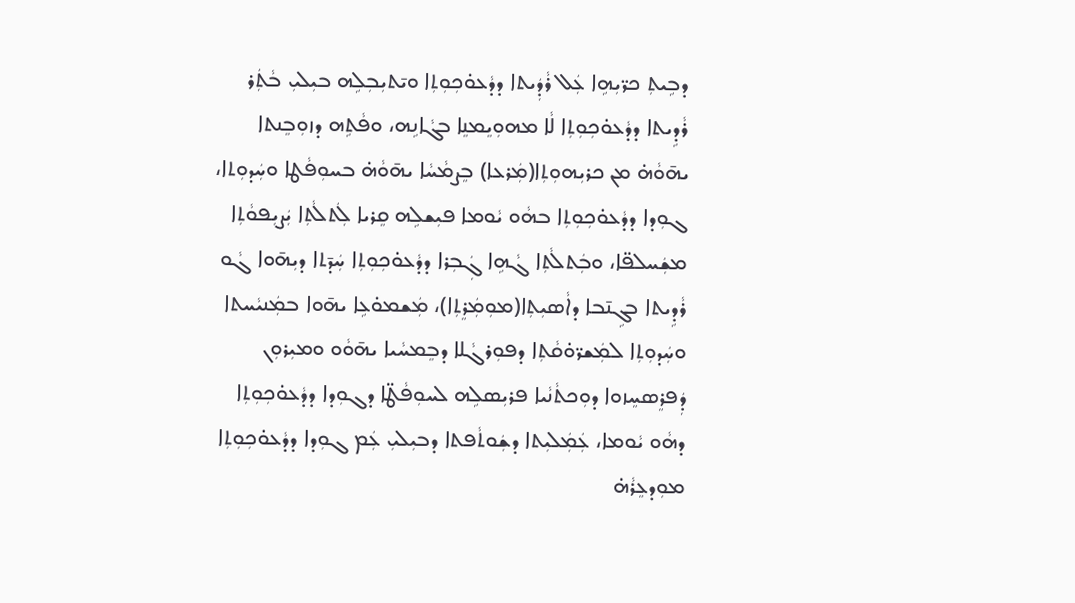ܕܒܹܝܬܼ ܟܪ̈ܝܼܗܹܐ ܥܲܠ ܪܵܕܲܝܬܐ ܕܕܵܥܘ̇ܟܼܘܼܬܼܐ ܘܝ̄ܬܝܼܒܼܠܹܗ ܒܝܼܠܝܼ ܒܵܬܲܪ ܪܵܕܹܝܬܐ ܕܕܵܥܘ̇ܟܼܘܼܬܼܐ ܠܵܐ ܡܗܘܼܝܸܡܢܸܐ ܒܓܵܐܢܹܗ، ܘܦܵܬܹܗ ܕܙܘܼܒܸܢܬܐ ܝܗ̄ܘܵܗ̇ ܡܢ ܟܪܝܼܗܘܼܬܼܐ(ܡܲܪܥܐ) ܒܸܨܡܵܚܵܐ ܝܗ̄ܘܵܗ̇ ܒܚܘܼܦܵܛܐ ܘܚܲܕܘܼܬܐ، ܓܘܼܕܐ ܕܕܵܥܘ̇ܟܼܘܼܬܼܐ ܒܗܵܘ ܝܵܘܡܐ ܦܝܼܫܠܹܗ ܩܸܪܝܐ ܠܲܬܠܵܬܼܐ ܝܲܨܝܼܦܘܵܬܼܐ ܡܫܲܚܠܦ̈ܐ، ܘܒܲܬܠܵܬܼܐ ܓܵܗܹܐ ܓܲܒܼܪܐ ܕܕܵܥܘ̇ܟܼܘܼܬܼܐ ܚܲܕ̄ܬܐ ܕܝܼܗ̄ܘܐ ܓܵܘ ܪܵܕܹܝܬܐ ܒܓܹܢ̄ܒܐ ܕܐܵܣܝܼܬܼܐ(ܡܘܼܡܲܪܸܬܼܐ)، ܡܲܫܡܘ̇ܥܹܐ ܝܗ̄ܘܐ ܒܡܲܢܝܵܚܬܐ ܘܚܲܕܘܼܬܼܐ ܠܡܲܫܪ̈ܘ̇ܩܵܬܼܐ ܕܦܘܼܪܓܵܠܐ ܕܒܸܡܚܵܝܐ ܝܗ̄ܘܵܘ ܘܡܝܼܪܘܼܢ ܕܲܦܪܸܣܚܸܙܘܐ ܕܘܼܟܬܵܢܵܝܐ ܦܪܝܼܣܠܹܗ ܠܚܘܼܦܵܛ̈ܐ ܕܓܘܼܕܐ ܕܕܵܥܘ̇ܟܼܘܼܬܼܐ ܕܗܵܘ ܝܵܘܡܐ، ܥܲܡܲܠܝܼܬܐ ܕܫܲܘܬܵܦܬܐ ܕܒܝܼܠܝܼ ܥܲܡ ܓܘܼܕܐ ܕܕܵܥܘ̇ܟܼܘܼܬܼܐ ܡܘܼܕܥܸܪܵܗ̇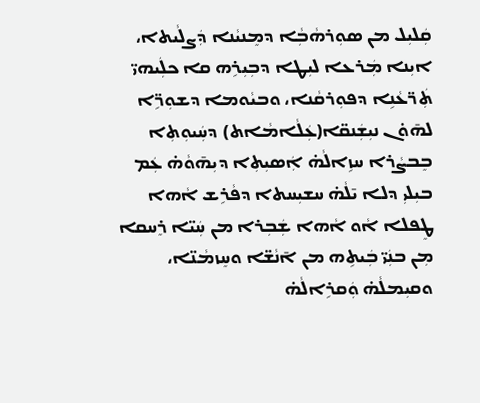ܩܲܠܝܼܠ ܡܢ ܣܘܼܪܗܵܒܼܵܐ ܕܡܸܢܝܵܢܐ ܕܲܨܠܵܝܬܐ، ܐܝܼܢܐ ܡܲܪܥܐ ܠܝܼܛܐ ܕܒܼܝܼܪܹܗ ܩܐ ܟܠܲܝܗܝ̈ ܬܲܪ̈ܥܵܢܹܐ ܕܦܘܼܪܩܵܢܐ، ܘܒܝܵܘܡܐ ܕܫܘܼܪܹ̈ܐ ܠܗ̄ܘ̇ܢ ܢܝܼܫܲܢܩ̈ܐ(ܥܲܠܵܐܡܵܐܬ) ܕܚܲܝܘܼܬܼܐ ܒܸܒܨܵܪܐ ܚܙܹܐܠܵܗ̇ ܐܲܣܝܼܬܼܐ ܕܝܼܗ̄ܘܵܗ̇ ܥܲܡ ܒܝܼܠܝܼ ܕܠܐ ܝ̄ܠܵܗ̇ ܚܫܝܼܚܬܐ ܕܦܵܪܹܫ ܐܵܗܐ ܛܸܦܠܐ ܐܵܘ ܐܵܗܐ ܫܲܒܼܪܐ ܡܢ ܚܲܝ̈ܐ ܪܸܚܩܐ ܡܼܢ ܒܢܲܝ̈ ܒܲܝܬܹܗ ܡܢ ܐ̄ܢܵܫ̈ܐ ܘܚܸܙܡܵܢ̈ܐ، ܘܩܝܼܡܠܵܗ̇ ܘܲܩܪܹܐܠܵܗ̇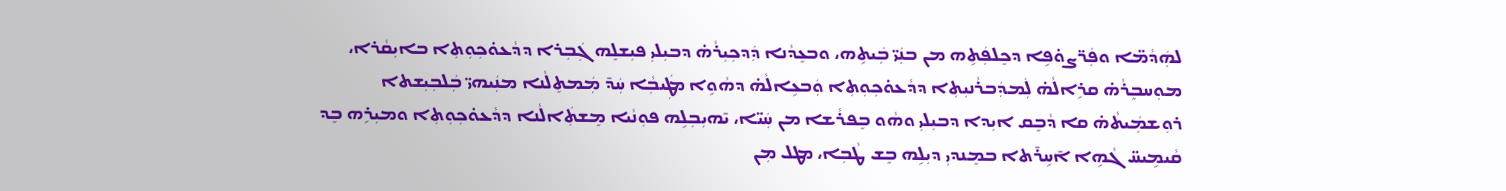ܠܗܲܕܵܡ̈ܐ ܘܦܲܪ̈ܨܘ̇ܦܹܐ ܕܟܸܠܦܲܬܹܗ ܡܢ ܒܢܲܝ̈ ܒܲܝܬܹܗ، ܘܒܥܸܕܵܢܐ ܕܲܕܟܼܝܼܪܵܗ̇ ܕܒܝܼܠܝܼ ܦܝܼܫܠܸܗ ܓܲܒܼܪܐ ܕܕܵܥܘ̇ܟܼܘܼܬܼܐ ܒܐܝܼܩܵܪܐ، ܡܘܼܚܒܸܪܵܗ̇ ܩܪܹܐܠܵܗ̇ ܠܲܡܕܲܒܪܵܢܝܼܬܼܐ ܕܕܵܥܘ̇ܟܼܘܼܬܼܐ ܘܲܒܥܹܐܠܵܗ̇ ܕܗܵܘܹܐ ܡܛܲܝܒܼܵܐ ܚܲܕ̄ ܡܲܡܬܸܠܵܢܐ ܡܢܲܝܗܝ̈ ܒܲܠܒܼܝܼܫܬܐ ܪܘܼܫܡܲܝܬܵܗ̇ ܩܐ ܕܵܒܸܩ ܐܝܼܕܐ ܕܒܝܼܠܝܼ ܘܗܵܘ ܒܸܦܪܵܫܐ ܡܢ ܚܲܝ̈ܐ، ܝ̄ܗܝܼܒܼܠܹܗ ܦܘܼܢܵܝܐ ܡܸܫܬܲܐܠܵܢܐ ܕܕܵܥܘ̇ܟܼܘܼܬܼܐ ܘܡܝܼܪܹܗ ܒܸܕ ܩܵܝܡܹܝܚ̈ ܓܵܗܹܐ ܐ̄ܚܹܪ̄ܬܐ ܒܡܸܢܕܝܼ ܕܝܼܠܹܗ ܒܸܫ ܛܵܒܼܐ، ܡܛܠ ܡܼܢ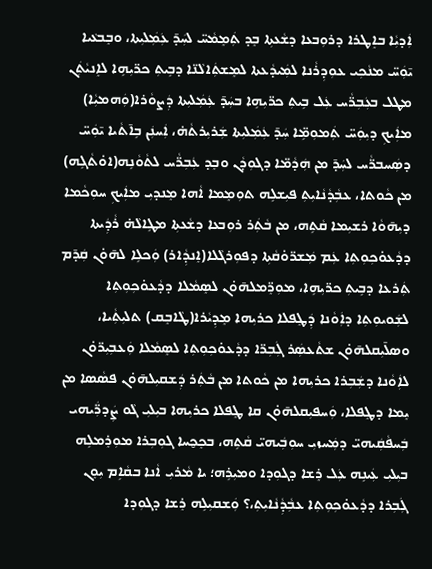ܐܲܕܝܼܵܐ ܒܐܸܛܪܐ ܕܪܘܼܒܥܐ ܕܫܵܥܬܼܐ ܒܸܕ ܬܲܡܸܡܵܚ̈ ܠܚܲܕ̄ ܥܲܡܲܠܝܼܬܐ، ܘܒܸܒܥܵܝܐ ܝ̄ܘܲܚ̈ ܡܢܵܟܼܝ ܥܘܼܕܼܪܵܢܐ ܠܡܲܝܕܵܥܬܐ ܠܡܸܫܬܲܐܠܵܢ̈ܐ ܕܒܹܝܬܼ ܟܪ̈ܝܼܗܹܐ ܠܐܸܢܝܵܬܲܢ ܡܛܠ ܒܥܲܒܼܪ̈ܵܚ ܥܲܠ ܒܹܝܬܼ ܟܪ̈ܝܼܗܹܐ ܒܚܲܕ̄ ܥܲܡܲܠܝܼܬܐ ܕܲܨܘܵܪܐ(ܘܲܗܡܝܼܵܐ) ܡܐܲܝܟܼ ܕܝܼܘܲܚ̈ ܬܲܡܘܼܡܹ̈ܐ ܚܲܕ̄ ܥܲܡܲܠܝܼܬܐ ܫܲܪܝܼܪܬܵܗ̇، ܐܲܚܢܲܢ ܒܹܐ̄ܬܵܝܐ ܝ̄ܘܲܚ̈ ܕܣܲܚܒܪ̈ܵܚ ܠܚܲܕ̄ ܡܢ ܗܲܕܵܡ̈ܐ ܕܓܘܼܕܵܢ ܘܒܸܕ ܥܲܒܼܪ̈ܵܚ ܠܬܵܘܵܢܹܗ(ܐܘ̇ܬܵܓܹܗ) ܡܢ ܟܵܘܬܐ، ܥܒܼܵܕܵܢܵܐܝܼܬܼ ܦܝܼܫܠܹܗ ܬܘܼܡܸܡܐ ܐܵܗܐ ܡܸܢܕܝܼ ܡܐܲܝܟܼ ܚܘܼܟܵܡܐ ܕܝܼܗ̄ܘܵܐ ܪܫܝܼܡܐ ܩܵܬܹܗ، ܡܢ ܒܵܬܲܪ ܪܘܼܒܥܐ ܕܫܵܥܬܼܐ ܡܛܹܐܠܵܗ̇ ܪܵܕܲܝܬܐ ܕܕܵܥܘ̇ܟܼܘܼܬܼܐ ܥܲܡ ܡܲܫܪ̈ܘ̇ܩܵܬܼܐ ܕܦܘܼܪܓܵܠܐ(ܐܸܢܕܼܵܐܪ) ܘܲܟܠܹܐ ܠܗ̄ܘ̇ܢ ܩܲܕ̄ܡ ܬܲܪܥܐ ܕܒܹܝܬܼ ܟܪ̈ܝܼܗܹܐ، ܡܘܼܪܸ̈ܡܠܗ̄ܘ̇ܢ ܠܣܸܡܵܠܐ ܕܕܵܥܘ̇ܟܼܘܼܬܼܐ ܠܫܲܘܝܘܼܬܼܐ ܕܐܲܘܵܢܐ ܕܲܛܸܦܠܐ ܟܪܝܼܗܐ ܡܸܕܼܝܵܪܐ(ܛܵܐܒܸܩ) ܬܠܝܼܬܼܵܝܐ، ܘܣܠ̄ܝܼܩܠܗ̄ܘ̇ܢ ܫܬܵܥܣܲܪ ܓܲܒܼܪ̈ܐ ܕܕܵܥܘ̇ܟܼܘܼܬܼܐ ܠܣܸܡܵܠܐ ܘܲܥܒܼܝܼܪ̈ܘ̇ܢ ܠܐܲܘܵܢܐ ܕܫܲܒܼܪܐ ܟܪܝܼܗܐ ܡܢ ܟܵܘܬܐ ܡܢ ܒܵܬܲܪ ܕܲܫܩܝܼܠܗ̄ܘ̇ܢ ܦܣܵܣܐ ܡܢ ܝܸܡܐ ܕܛܸܦܠܐ، ܘܲܚܦܝܼܩܠܗ̄ܘ̇ܢ ܩܐ ܛܸܦܠܐ ܟܪܝܼܗܐ ܒܝܼܠܝܼ ܓܵܘ ܨܲܕܪ̈ܲܝܗܝ ܒܲܚܦܵܩܲܝܗܝ̈ ܕܡܲܚܙܝܼ ܚܘܼܒܲܝܗܝ̈ ܩܵܬܹܗ، ܒܟܸܟ̮ܚܐ ܓܘܼܒܼܪܐ ܡܘܼܪܸܡܠܹܗ ܒܝܼܠܝܼ ܥܲܝܢܹܗ ܥܲܠ ܪܸܫܐ ܕܓܘܼܕܐ ܘܡܝܼܪܹܗ؛ ܝܐ ܡܵܪܝܼ ܐܵܢܐ ܒܩܵܐܹܡ ܝܼܘܸܢ ܓܲܒܼܪܐ ܕܕܵܥܘ̇ܟܼܘܼܬܼܐ ܥܒܼܵܕܼܵܢܵܐܝܼܬܼ،؟ ܘܲܫܩܝܼܠܹܗ ܪܸܫܐ ܕܓܘܼܕܐ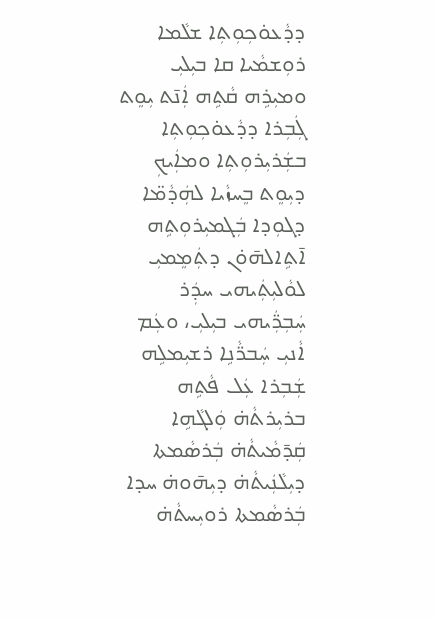ܕܕܵܥܘ̇ܟܼܘܼܬܼܐ ܫܠܵܡܐ ܪܘܼܫܡܵܝܐ ܩܐ ܒܝܼܠܝܼ ܘܡܝܼܪܹܗ ܩܵܬܹܗ ܐܲܢ̄ܬ ܝܼܘܸܬ ܓܲܒܼܪܐ ܕܕܵܥܘ̇ܟܼܘܼܬܼܐ ܒܫܲܪܝܼܪܘܼܬܼܐ ܘܡܐܲܝܟܼ ܕܝܼܘܸܬ ܒܸܚܙܵܝܐ ܠܗܲܕܵܡ̈ܐ ܕܓܘܼܕܐ ܒܲܓܡܝܼܪܘܼܬܹܗ ܐ̄ܬܹܐܠܗ̄ܘ̇ܢ ܕܬܲܡܸܡܝܼ ܠܘܵܠܝܼܬܲܝܗܝ ܚܕܲܪ ܚܲܒܼܪ̈ܲܝܗܝ ܒܝܼܠܝܼ، ܘܥܲܡ ܐܵܢܝܼ ܚܲܒܪ̈ܵܢܹܐ ܪܫܝܼܡܠܹܗ ܫܲܒܼܪܐ ܥܲܠ ܦܵܬܹܗ ܒܪܝܼܪܬܵܗ̇ ܘܲܠܓܵܗܹܐ ܩܲܕ̄ܡܵܝܬܵܗ̇ ܒܲܪܣܵܡܬܐ ܕܝܼܠܵܢܲܝܬܵܗ̇ ܕܝܼܗ̄ܘܗ̇ ܚܕܐ ܒܲܪܣܵܡܬܐ ܪܘܝܼܚܬܵܗ̇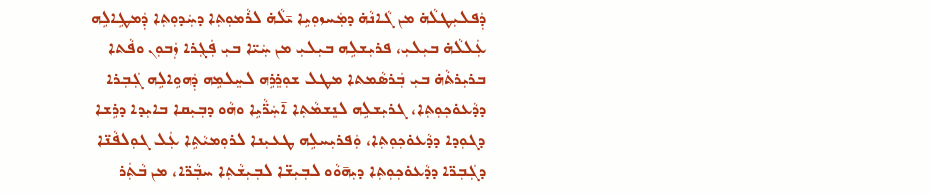ܕܲܦܠܝܼܛܠܵܗ̇ ܡܢ ܓܵܐܢܵܗ̇ ܕܡܲܚܙܘܼܝܹܐ ܝ̄ܠܵܗ̇ ܠܪܵܡܘܼܬܼܐ ܕܚܲܕܘܼܬܼܐ ܕܲܡܛܹܐܠܹܗ ܥܲܠܠܵܗ̇ ܒܝܼܠܝܼ، ܦܪܝܼܫܠܹܗ ܒܝܼܠܝܼ ܡܢ ܚܲܝ̈ܐ ܒܝܼ ܦܲܓܼܪܐ ܙܲܒܘܼܢ ܘܦܵܬܐ ܒܪܝܼܪܬܵܗ̇ ܒܝܼ ܒܲܪܣܵܡܬܐ ܡܛܠ ܫܘܼܪܸܪܹܗ ܠܚܸܠܡܹܗ ܕܲܗܘܹܐܠܹܗ ܓܲܒܼܪܐ ܕܕܵܥܘ̇ܟܼܘܼܬܼܐ، ܓܪܝܼܫܠܹܗ ܠܢܸܫܡܵܬܼܐ ܐ̄ܚܲܪ̈ܵܝܹܐ ܘܗܵܘ ܕܒܼܝܼܩܐ ܒܐܝܼܕܐ ܕܪܹܫܐ ܕܓܘܼܕܐ ܕܕܵܥܘ̇ܟܼܘܼܬܼܐ، ܘܲܦܪܝܼܚܠܹܗ ܛܥܝܼܢܐ ܠܪܘܼܡܝܵܬܹܐ ܥܲܠ ܓܘܼܠܦܵܢ̈ܐ ܕܓܲܒܼܪ̈ܐ ܕܕܵܥܘ̇ܟܼܘܼܬܼܐ ܕܝܼܗ̄ܘܵܘ ܠܒܼܝܼܫ̈ܐ ܠܒܼܝܼܫܵܬܼܐ ܚܒܼܵܪ̈ܐ، ܡܢ ܒܵܬܲܪ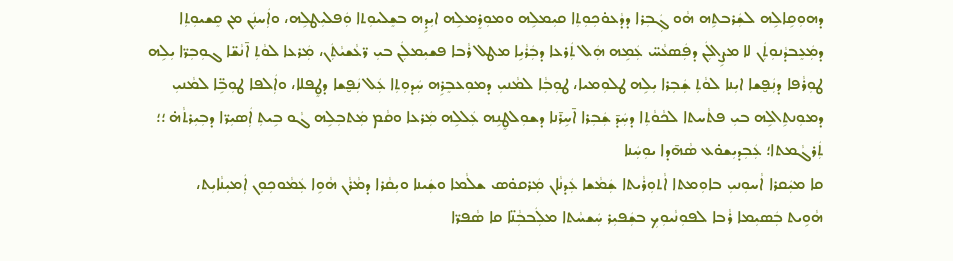ܕܗܘܼܩܹܐܠܹܗ ܠܫܲܪܒܬܹܗ ܗܵܘ ܓܲܒܼܪܐ ܕܕܵܥܘ̇ܟܼܘܼܬܼܐ ܩܝܼܡܠܹܗ ܘܡܘܼܪܸܡܠܹܗ ܐܝܼܕܹܗ ܒܫܸܠܝܘܼܬܐ ܘܲܦܠܝܼܛܠܹܗ، ܘܐܲܚܢܲܢ ܡܢ ܩܸܫܝܘܼܬܼܐ ܕܡܲܥܸܒܕܵܢܘܼܬܲܢ ܠܐ ܡܨܹܐܠܲܢ ܕܦܲܣܥܵܚ̈ ܥܲܡܹܗ ܗܲܠ ܬܲܪܥܐ ܕܒܲܪܵܝܹܐ ܡܛܠ ܪܵܒܐ ܦܫܝܼܡܠܲܢ ܒܝܼ ܪ̈ܥܵܫܝܵܬܲܢ، ܡܲܪܥܐ ܠܘܵܬܼ ܐ̄ܢܵܫ̈ܐ ܓܘܼܒܼܪ̈ܐ ܝܼܠܹܗ ܛܘܼܪܵܦܐ ܕܢܲܦ̮ܫܐ ܐܝܼܢܐ ܠܘܵܬܼ ܫܲܒܼܪܐ ܝܼܠܹܗ ܛܠܘܼܡܝܐ، ܛܘܼܒܼܵܐ ܠܡܵܢܝܼ ܕܡܘܼܥܒܸܪܹܗ ܚܲܕܘܼܬܼܐ ܥܲܠ ܢܲܦ̮ܫܐ ܕܛܸܦܠܐ، ܘܐܲܠܦܐ ܛܘܼܒܹ̈ܐ ܠܡܵܢܝܼ ܕܡܘܼܢܬܹܐܠܹܗ ܒܝܼ ܦܬܵܚܬܐ ܠܟܵܘܵܬܼܐ ܕܚܲܕ̄ ܫܲܒܼܪܐ ܐ̄ܚܹܪ̄ܢܐ ܕܫܘܼܠܛܸܢܹܗ ܥܲܠܠܹܗ ܡܲܪܥܐ ܘܩܵܡ ܡܲܬܒܼܠܹܗ ܓܵܘ ܒܹܝܬܼ ܐܲܣܝܼܪ̈ܐ ܕܒܼܝܼܪܬܵܗ̇ ؛؛
ܬܲܪܓܵܡܬܐ؛ ܥܲܒܼܕܝܼܫܘ̇ܥ ܣܵܗ̄ܕܐ ܝܘܼܚܲܢܐ
ܩܐ ܡܝܲܩܪܐ ܐܵܚܘܼܢܝܼ ܒܐܘܼܡܬܐ ܐܵܬܘܼܪܵܝܬܐ ܫܲܡܵܫܐ ܥܲܕܢܵܐܢ ܡܲܪܩܘ̇ܣ ܫܠܵܡܐ ܘܫܲܝܢܐ ܘܝܼܩܵܪܐ ܕܡܵܪܵܢ ܗܵܘܹܐ ܥܲܡܵܘܟܼܘܼܢ ܐܲܡܝܼܢܵܐܝܼܬ،
ܗܵܘܹܝܬ ܒܲܣܝܼܡܐ ܪܵܒܐ ܠܦܘܼܢܵܝܘܼܟܼ ܒܫܲܦܝܼܪ ܚܲܫܚܵܬܐ ܡܠܲܒܒܼܵܢ̈ܐ ܩܐ ܣܵܦܪ̈ܐ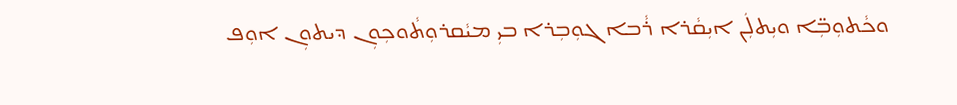ܘܟܵܬܘܼܒܼ̈ܐ ܘܝܼܬܠܲܢ ܐܝܼܩܵܪܐ ܪܵܒܐ ܓܘܼܒܼܪܐ ܒܝܼ ܡܝܵܩܪܘܼܬܵܘܟܼܘܼܢ ܕܝܬܘܼܢ ܐܘܼܦ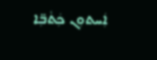ܐܲܚܬܘܼܢ ܟܲܬܵܒܼ̈ܐ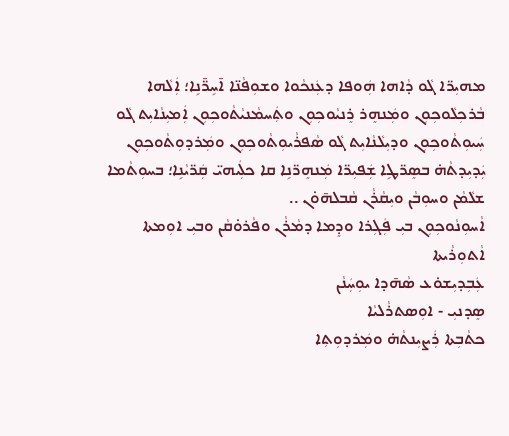ܡܗܝܼܪ̈ܐ ܓܵܘ ܕܵܐܗܐ ܗܲܘܦܐ ܕܥܲܢܟܵܘܐ ܘܫܘܼܦܵܢ̈ܐ ܐ̄ܚܹܪ̈̄ܢܹܐ؛ ܐܲܠܵܗܐ ܒܵܪܟܼܠܵܘܟܼܘܼܢ ܘܡܲܢܗܸܪ ܪܸܢܝܵܘܟܼܘܼܢ ܘܬܲܚܡܵܢܝܵܬܵܘܟܼܘܼܢ ܐܲܡܝܼܢܵܐܝܼܬ ܓܵܘ ܚܲܝܘܼܬܵܘܟܼܘܼܢ ܘܕܝܼܠܵܢܵܐܝܼܬ ܓܵܘ ܣܵܦܪܵܝܘܼܬܵܘܟܼܘܼܢ ܘܡܲܪܕܘܼܬܵܘܟܼܘܼܢ ܝܲܕܝܼܕܬܵܗ̇ ܒܣܸܪ̈ܛܹܐ ܫܲܦܝܼܪ̈ܐ ܡܲܢܗܸܪ̈ܢܹܐ ܩܐ ܟܠܲܝܗܝ̈ ܩܲܪ̈ܝܵܢܹܐ؛ ܒܚܘܼܬܵܡܐ ܫܠܵܡܵܢ ܘܚܘܼܒܵܢ ܘܝܼܩܵܪܵܢ ܩܵܒܠܗ̄ܘ̇ܢ ..
ܐܵܚܘܼܢܵܘܟܼܘܼܢ ܒܝܼ ܦܲܓܼܪܐ ܘܕܸܡܐ ܕܡܵܪܵܢ ܘܦܵܪܘ̇ܩܵܢ ܘܒܝܼ ܐܘܼܡܬܐ ܐܵܬܘܼܪܵܝܬܐ
ܥܲܒܼܕܝܼܫܘ̇ܥ ܣܵܗ̄ܕܐ ܝܘܼܚܲܢܵܢ
ܣܸܕܢܝܼ - ܐܘܼܣܬܪܵܠܝܵܐ
ܟܬܵܒܼܬܐ ܪܲܨܝܼܢܬܵܗ̇ ܘܡܲܪܕܘܼܬܼܐ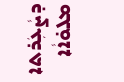ܕܨܵܥܲܪܬܐ
ܡܠܘ̇ܐܵܐ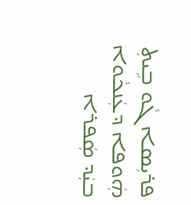ܦܪܝܼܣܐ ܓܵܘ ܒܹܝܬܼ ܗܲܘܦܐ ܕܥܲܢܟܵܘܐ
ܒܝܲܕ ܣܲܦܪܐ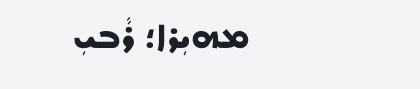ܡܗܝܼܪܐ؛ ܪܵܒܝܼ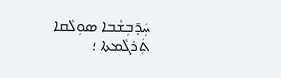ܚܲܕ̄ܒܼܫܵܒܐ ܣܘܼܠܵܩܐ
ܬܲܪܓܵܡܬܐ ؛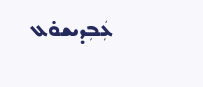ܥܲܒܼܕܝܫܘ̇ܥ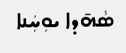ܣܵܗ̄ܕܐ ܝܘܼܚܲܢܐ